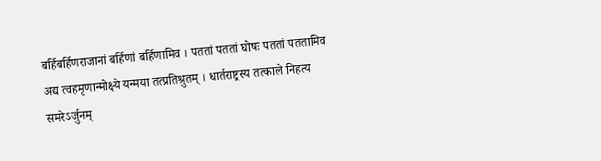बर्हिबर्हिणराजानां बर्हिणां बर्हिणामिव । पततां पततां घोषः पततां पततामिव
अद्य त्वहमृणान्मोक्ष्ये यन्मया तत्प्रतिश्रुतम् । धार्तराष्ट्रस्य तत्काले निहत्य समरेऽर्जुनम्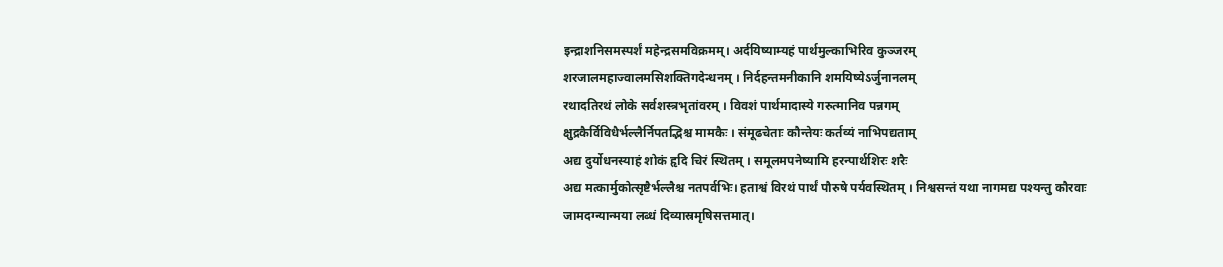इन्द्राशनिसमस्पर्शं महेन्द्रसमविक्रमम्। अर्दयिष्याम्यहं पार्थमुल्काभिरिव कुञ्जरम्
शरजालमहाज्वालमसिशक्तिगदेन्धनम् । निर्दहन्तमनीकानि शमयिष्येऽर्जुनानलम्
रथादतिरथं लोके सर्वशस्त्रभृतांवरम् । विवशं पार्थमादास्ये गरुत्मानिव पन्नगम्
क्षुद्रकैर्विविधैर्भल्लैर्निपतद्भिश्च मामकैः । संमूढचेताः कौन्तेयः कर्तव्यं नाभिपद्यताम्
अद्य दुर्योधनस्याहं शोकं हृदि चिरं स्थितम् । समूलमपनेष्यामि हरन्पार्थशिरः शरैः
अद्य मत्कार्मुकोत्सृष्टैर्भल्लैश्च नतपर्वभिः। हताश्वं विरथं पार्थं पौरुषे पर्यवस्थितम् । निश्वसन्तं यथा नागमद्य पश्यन्तु कौरवाः
जामदग्न्यान्मया लब्धं दिव्यास्रमृषिसत्तमात्।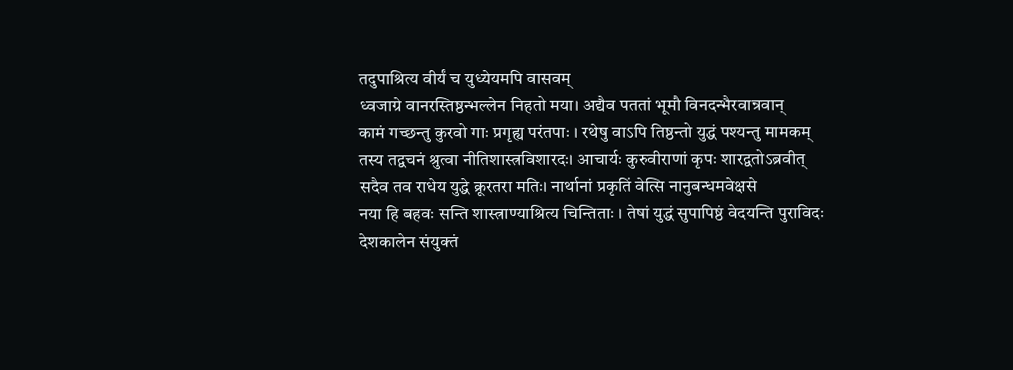तदुपाश्रित्य वीर्यं च युध्येयमपि वासवम्
ध्वजाग्रे वानरस्तिष्ठन्भल्लेन निहतो मया। अद्यैव पततां भूमौ विनदन्भैरवान्रवान्
कामं गच्छन्तु कुरवो गाः प्रगृह्य परंतपाः । रथेषु वाऽपि तिष्ठन्तो युद्धं पश्यन्तु मामकम्
तस्य तद्वचनं श्रुत्वा नीतिशास्त्रविशारदः। आचार्यः कुरुवीराणां कृपः शारद्वतोऽब्रवीत्
सदैव तव राधेय युद्धे क्रूरतरा मतिः। नार्थानां प्रकृतिं वेत्सि नानुबन्धमवेक्षसे
नया हि बहवः सन्ति शास्त्राण्याश्रित्य चिन्तिताः । तेषां युद्धं सुपापिष्ठं वेदयन्ति पुराविदः
देशकालेन संयुक्तं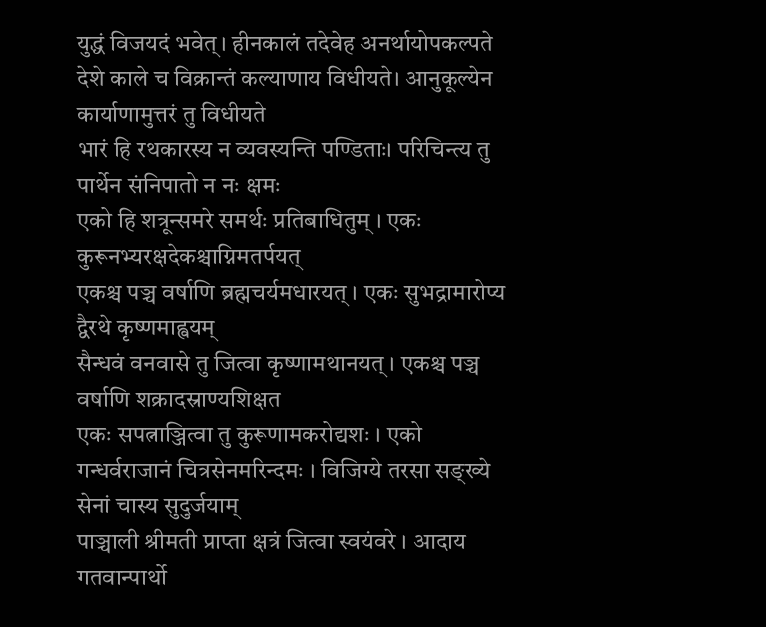युद्धं विजयदं भवेत्। हीनकालं तदेवेह अनर्थायोपकल्पते
देशे काले च विक्रान्तं कल्याणाय विधीयते। आनुकूल्येन कार्याणामुत्तरं तु विधीयते
भारं हि रथकारस्य न व्यवस्यन्ति पण्डिताः। परिचिन्त्य तु पार्थेन संनिपातो न नः क्षमः
एको हि शत्रून्समरे समर्थः प्रतिबाधितुम् । एकः कुरूनभ्यरक्षदेकश्चाग्निमतर्पयत्
एकश्च पञ्च वर्षाणि ब्रह्मचर्यमधारयत् । एकः सुभद्रामारोप्य द्वैरथे कृष्णमाह्वयम्
सैन्धवं वनवासे तु जित्वा कृष्णामथानयत् । एकश्च पञ्च वर्षाणि शक्रादस्राण्यशिक्षत
एकः सपत्नाञ्जित्वा तु कुरूणामकरोद्यशः । एको गन्धर्वराजानं चित्रसेनमरिन्दमः । विजिग्ये तरसा सङ्ख्ये सेनां चास्य सुदुर्जयाम्
पाञ्चाली श्रीमती प्राप्ता क्षत्रं जित्वा स्वयंवरे । आदाय गतवान्पार्थो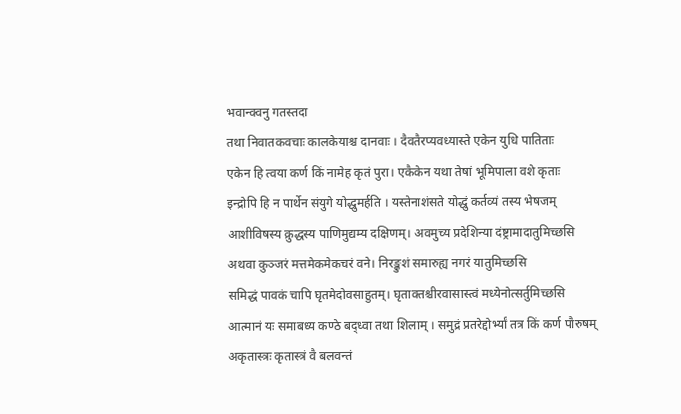भवान्क्वनु गतस्तदा
तथा निवातकवचाः कालकेयाश्च दानवाः । दैवतैरप्यवध्यास्ते एकेन युधि पातिताः
एकेन हि त्वया कर्ण किं नामेह कृतं पुरा। एकैकेन यथा तेषां भूमिपाला वशे कृताः
इन्द्रोपि हि न पार्थेन संयुगे योद्धुमर्हति । यस्तेनाशंसते योद्धुं कर्तव्यं तस्य भेषजम्
आशीविषस्य क्रुद्धस्य पाणिमुद्यम्य दक्षिणम्। अवमुच्य प्रदेशिन्या दंष्ट्रामादातुमिच्छसि
अथवा कुञ्जरं मत्तमेकमेकचरं वने। निरङ्कुशं समारुह्य नगरं यातुमिच्छसि
समिद्धं पावकं चापि घृतमेदोवसाहुतम्। घृताक्तश्चीरवासास्त्वं मध्येनोत्सर्तुमिच्छसि
आत्मानं यः समाबध्य कण्ठे बद्ध्वा तथा शिलाम् । समुद्रं प्रतरेद्दोर्भ्यां तत्र किं कर्ण पौरुषम्
अकृतास्त्रः कृतास्त्रं वै बलवन्तं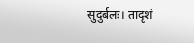सुदुर्बलः। तादृशं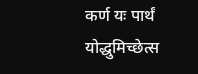कर्ण यः पार्थं योद्धुमिच्छेत्स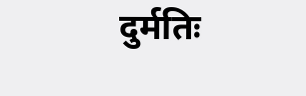दुर्मतिः